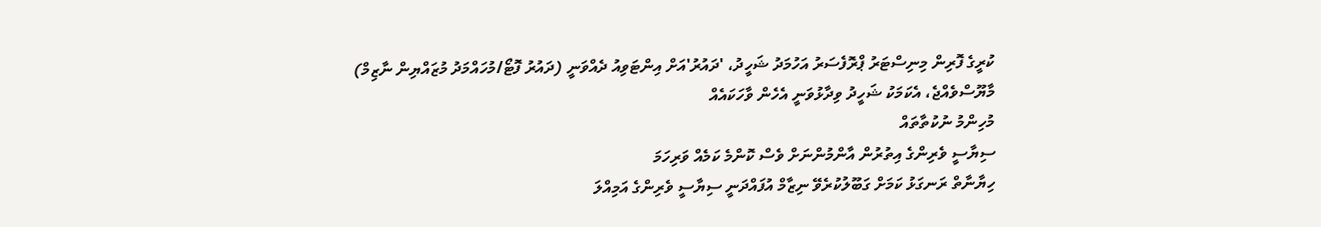ކުރީގެ ފޮރިން މިނިސްޓަރު ޕްރޮފެސަރު އަހުމަދު ޝަހީދު، 'ދައުރު'އަށް އިންޓަވިއު ދެއްވަނީ (ދައުރު ފޮޓޯ/މުހައްމަދު މުޒައްޔިން ނާޒިމް)
މާޔޫސްވެއްޖެ، އެކަމަކު ޝަހީދު ވިދާޅުވަނީ އެހެން ވާހަކައެއް
މުހިންމު ނުކުތާތައް
ސިޔާސީ ވެރިންގެ އިތުރުން އާންމުންނަށް ވެސް ކޮންމެ ކަމެއް ވަރިހަމަ
ހިޔާނާތް ރަނގަޅު ކަމަށް ގަބޫލުކުރެވޭ ނިޒާމް އުފައްދަނީ ސިޔާސީ ވެރިންގެ އަމިއްލަ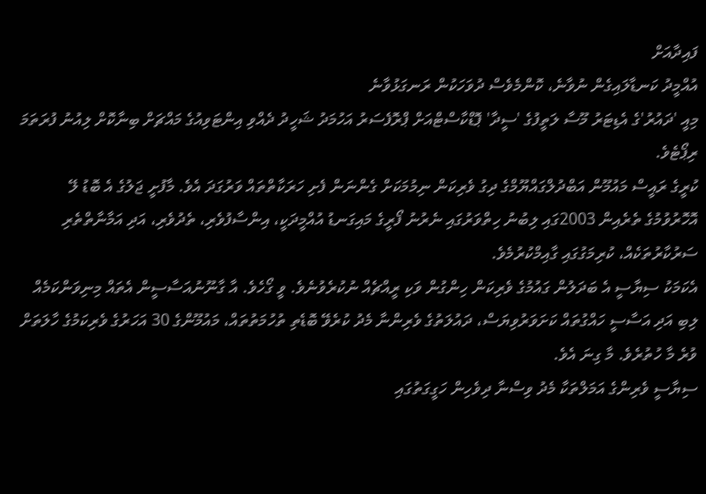ފައިދާއަށް
އުއްމީދު ކަނޑާލައިގެން ނުވާނެ، ކޮންމެވެސް ދުވަހަކުން ރަނގަޅުވާނެ
މިއީ 'ދައުރު'ގެ އެޑިޓަރު މޫސާ ލަތީފުގެ 'ސީދާ' ޕޮޑްކާސްޓްއަށް ޕްރޮފެސަރު އަހުމަދު ޝަހީދު ދެއްވި އިންޓަވިއުގެ މައްޗަށް ބިނާކޮށް ލިއުނު ފުރަތަމަ ރިޕޯޓެވެ.
ކުރީގެ ރައީސް މައުމޫން އަބްދުލްގައްޔޫމްގެ ދިގު ވެރިކަން ނިމުމަކަށް ގެންނަން ފެށި ހަރަކާތްތައް ވަރުގަދަ އެވެ. މާފުށީ ޖަލުގެ އެ ބޮޑު ލޭ އޮހޮރުވުމުގެ ތެރެއިން 2003ގައި ލިބުނު ހިތްވަރުގައި ނެރުނު ފޯރީގެ މައިގަނޑު އުއްމީދަކީ، އިންސާފުވެރި، ތެދުވެރި، އަދި އަމާނާތްތެރި ސަރުކާރުތަކެއް، ކުރިމަގުގައި ގާއިމްކުރުމެވެ.
އެކަމަކު ސިޔާސީ އެ ބަދަލުން ގައުމުގެ ވެރިކަން ހިންގުން ވަކި ރީއްޗެއް ނުކުރެވުނެވެ. ވީ ގޯހެވެ. އާ ގާނޫނުއަސާސީން އެތައް މިނިވަންކަމެއް ލިބި އަދި އަސާސީ ހައްގުތައް ކަށަވަރުވިޔަސް، ދައުލަތުގެ ވެރިންނާ މެދު ކުރެވޭ ބޮޑެތި ތުހުމަތުތައް، މައުމޫންގެ 30 އަހަރުގެ ވެރިކަމުގެ ހާލަތަށް ވުރެ މާ ހުތުރެވެ. މާ ގިނަ އެވެ.
ސިޔާސީ ވެރިންގެ އަމަލްތަކާ މެދު ވިސްނާ ދިވެހިން ހަގީގަތުގައި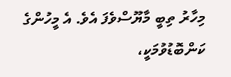މިހާރު ތިބީ މާޔޫސްވެފަ އެވެ. އެ މީހުންގެ ކަންބޮޑުވުމަކީ،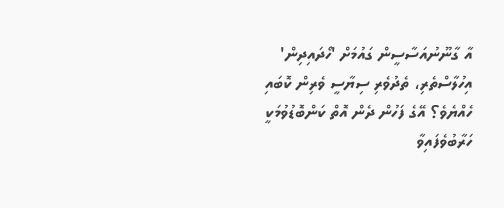އާ ގާނޫނުއަސާސީން ގައުމަށް 'ހޯދައިދިން' އިހުލާސްތެރި، ތެދުވެރި ސިޔާސީ ވެރިން ކޮބައި ހެއްޔެވެ؟ އޭގެ ފަހުން ދެން އޮތް ކަންބޮޑުވުމަކީ ހަރާބުވެފައިވާ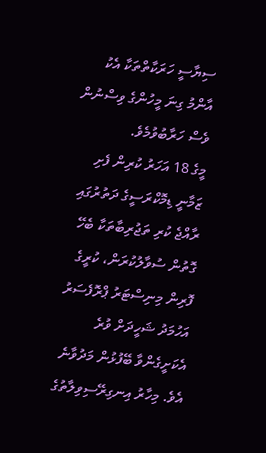ސިޔާސީ ހަރަކާތްތަކާ އެކު އާންމު ގިނަ މީހުންގެ ވިސްނުން ވެސް ހަރާބުވުމެވެ.
މީގެ 18 އަހަރު ކުރިން ފެށި ޒަމާނީ ޑިމޮކްރަސީގެ ދަތުރުގައި ރާއްޖެ ކުރި ތަޖުރިބާތަކާ ބެހޭ ގޮތުން ސުވާލުކުރަން، ކުރީގެ ފޮރިން މިނިސްޓަރު ޕްރޮފެސަރު އަހުމަދު ޝަހީދަށް ވުރެ އެކަށީގެންވާ ބޭފުޅުން މަދުވާނެ އެވެ. މިހާރު އިނގިރޭސިވިލާތުގެ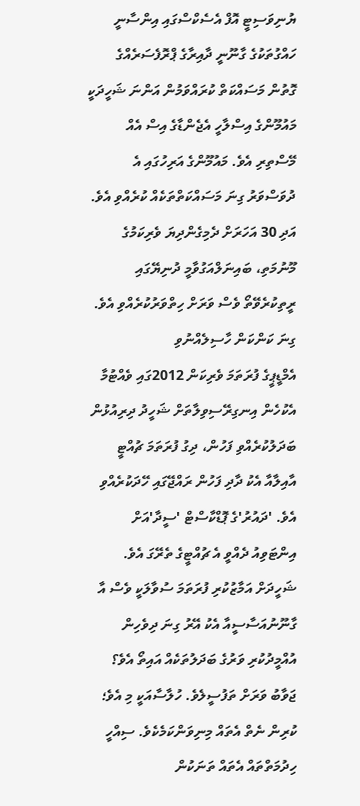ޔުނިވަސިޓީ އޮފް އެސެކްސްގައި އިންސާނީ ހައްގުތަކުގެ ގާނޫނީ ދާއިރާގެ ޕްރޮފެސަރެއްގެ ގޮތުން މަސައްކަތް ކުރައްވަމުން އަންނަ ޝަހީދަކީ މައުމޫންގެ އިސްލާހީ އެޖެންޑާގެ އިސް އެއް މޭސްތިރި އެވެ. މައުމޫންގެ އަރިހުގައި އެ ދުވަސްވަރު ގިނަ މަސައްކަތްތަކެއް ކުރެއްވި އެވެ. އަދި 30 އަހަރަށް ދެމިގެންދިޔަ ވެރިކަމުގެ މޫނުމަތި، ބައިނަލްއަގުވާމީ ދުނިޔޭގައި ރީތިކުރެވޭތޯ ވެސް ވަރަށް ހިތްވަރުކުރެއްވި އެވެ.
ގިނަ ކަންކަން ހާސިލެއްނުވި
އެމްޑީޕީގެ ފުރަތަމަ ވެރިކަން 2012ގައި ވެއްޓުމާ އެކުހެން އިނގިރޭސިވިލާތަށް ޝަހީދު ދިރިއުޅުން ބަދަލުކުރެއްވި ފަހުން، ދިގު ފުރަތަމަ ޗުއްޓީ އާއިލާއާ އެކު ދާދި ފަހުން ރައްޖޭގައި ހޭދަކުރެއްވި އެވެ. 'ދައުރު'ގެ ޕޮޑްކާސްޓް 'ސީދާ'އަށް އިންޓަވިއު ދެއްވީ އެ ޗުއްޓީގެ ތެރޭގަ އެވެ.
ޝަހީދަށް އަމާޒުކުރި ފުރަތަމަ ސުވާލަކީ ވެސް އާ ގާނޫނުއަސާސީއާ އެކު އޭރު ގިނަ ދިވެހިން އުއްމީދުކުރި ވަރުގެ ބަދަލުތަކެއް އައިތޯ އެވެ؟ ޖަވާބު ވަރަށް ތަފުސީލެވެ. ހުލާސާއަކީ މި އެވެ؛ ކުރިން ނެތް އެތައް މިނިވަންކަމެކެވެ. ސިއްހީ ހިދުމަތްތައް އެތައް ތަނަކުން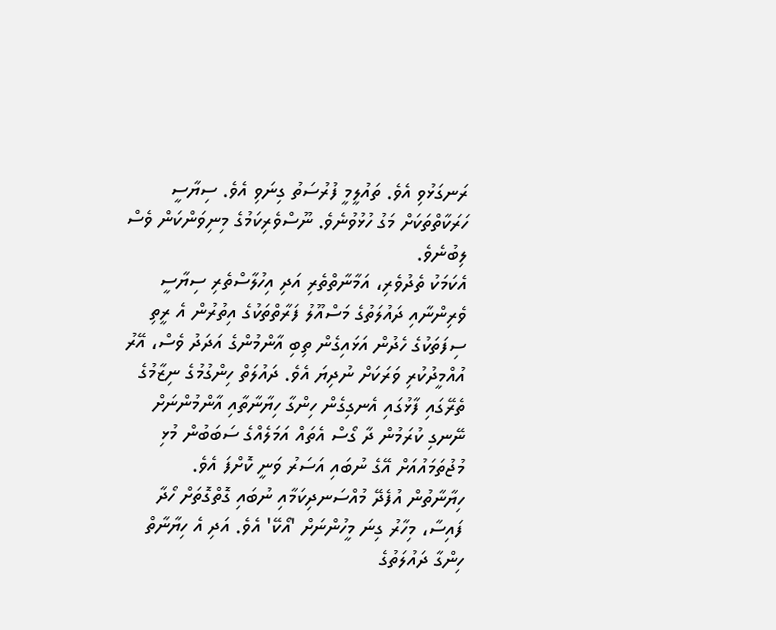ރަނގަޅުވި އެވެ. ތައުލީމީ ފުރުސަތު ގިނަވި އެވެ. ސިޔާސީ ހަރަކާތްތަކަށް މަގު ހުޅުވުނެވެ. ނޫސްވެރިކަމުގެ މިނިވަންކަން ވެސް ލިބުނެވެ.
އެކަމަކު ތެދުވެރި، އަމާނާތްތެރި އަދި އިހުލާސްތެރި ސިޔާސީ ވެރިންނާއި ދައުލަތުގެ މަސްއޫލު ފަރާތްތަކުގެ އިތުރުން އެ ރީތި ސިފަތަކުގެ ހެދުން އަޅައިގެން ތިބި އާންމުންގެ އަދަދު ވެސް، އޭރު އުއްމީދުކުރި ވަރަކަށް ނުދިޔަ އެވެ. ދައުލަތް ހިންގުމުގެ ނިޒާމުގެ ތެރޭގައި ފާޅުގައި އެނގިގެން ހިންގާ ހިޔާނާތާއި އާންމުންނަށް ނޭނގި ކުރަމުން ދާ ގޯސް އެތައް އަމަލެއްގެ ސަބަބުން މުޅި މުޖުތަމައުއަށް އޭގެ ނުބައި އަސަރު ވަނީ ކޮށްފަ އެވެ.
ހިޔާނާތުން އުފެދޭ މުއްސަނދިކަމާއި ނުބައި ގޮތްގޮތަށް ހޯދާ ފައިސާ، މިހާރު ގިނަ މީހުންނަށް 'އޯކޭ' އެވެ. އަދި އެ ހިޔާނާތް ހިންގާ ދައުލަތުގެ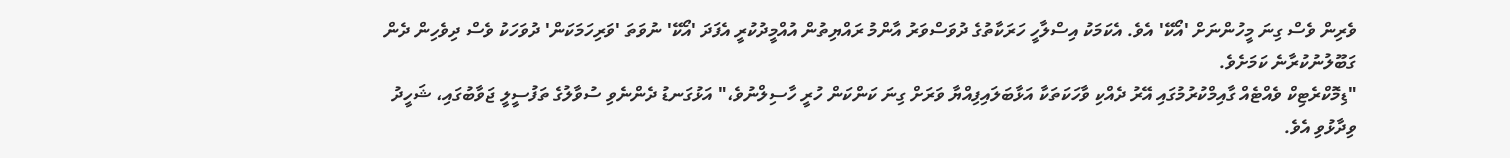ވެރިން ވެސް ގިނަ މީހުންނަށް 'އޯކޭ' އެވެ. އެކަމަކު އިސްލާހީ ހަރަކާތުގެ ދުވަސްވަރު އާންމު ރައްޔިތުން އުއްމީދުކުރީ އެފަދަ 'އޯކޭ' ނުވަތަ 'ވަރިހަމަކަން' ދުވަހަކު ވެސް ދިވެހިން ދެން ގަބޫލުނުކުރާނެ ކަމަށެވެ.
"ޑިމޮކްރެޓިކް ވެއްޓެއް ގާއިމްކުރުމުގައި އޭރު ދެއްކި ވާހަކަތަކާ އަޅާބަލައިފިއްޔާ ވަރަށް ގިނަ ކަންކަން ހުރީ ހާސިލްނުވެ،" އަޅުގަނޑު ދެންނެވި ސުވާލުގެ ތަފުސީލީ ޖަވާބުގައި، ޝަހީދު ވިދާޅުވި އެވެ.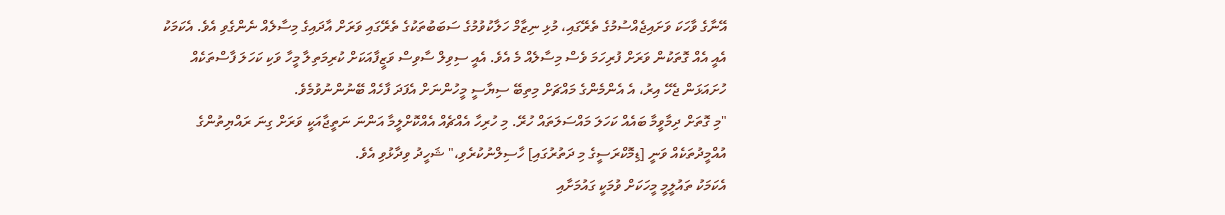އޭނާގެ ވާހަކަ ވަށައިޖެއްސުމުގެ ތެރޭގައި، މުޅި ނިޒާމް ހަލާކުވުމުގެ ސަބަބުތަކުގެ ތެރޭގައި ވަރަށް އާދައިގެ މިސާލެއް ނެންގެވި އެވެ. އެކަމަކު އެއީ އެއް ގޮތަކުން ވަރަށް ފުރިހަމަ ވެސް މިސާލެއް މެ އެވެ. އެއީ ސިވިލް ސާވިސް ވަޒީފާއަކަށް ކުރިމަތިލާ މީހާ ވަކި ކަހަލަ ފާސްތަކެއް ހުށައަޅަން ޖެހޭ އިރު، އެ އެންމެންގެ މައްޗަށް މިތިބޭ ސިޔާސީ މީހުންނަށް އެފަދަ ފާހެއް ބޭނުންނުވުމެވެ.
"މި ގޮތަށް ދިމާވީމާ ބައެއް ކަހަލަ މައްސަލަތައް ހުރޭ. މި ހުރިހާ އެއްޗެއް އެއްކޮށްލީމާ އަންނަ ނަތީޖާއަކީ ވަރަށް ގިނަ ރައްޔިތުންގެ އުއްމީދުތަކެއް ވަނީ [ޑިމޮކްރަސީގެ މި ދަތުރުގައި] ހާސިލްނުކުރެވި،" ޝަހީދު ވިދާޅުވި އެވެ.
އެކަމަކު ތައުލީމީ މީހަކަށް ވުމަކީ ގައުމަށާއި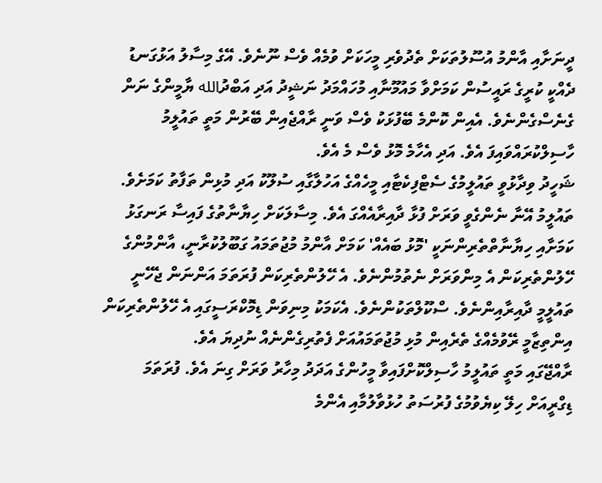ދީނަށާއި އާންމު އުސޫލުތަކަށް ތެދުވެރި މީހަކަށް ވުމެއް ވެސް ނޫނެވެ. އޭގެ މިސާލު އަޅުގަނޑު ދެއްކީ ކުރީގެ ރައީސުން ކަމަށްވާ މައުމޫނާއި މުހައްމަދު ނަޝީދު އަދި އަބްދުالله ޔާމީންގެ ނަން ގެނެސްގެންނެވެ. އެއިން ކޮންމެ ބޭފުޅަކު ވެސް ވަނީ ރާއްޖެއިން ބޭރުން މަތީ ތައުލީމު ހާސިލްކުރައްވައިފަ އެވެ. އަދި އެހާމެ މޮޅު ވެސް މެ އެވެ.
ޝަހީދު ވިދާޅުވީ ތައުލީމުގެ ސެޓްފިކެޓާއި މީހެއްގެ އަހުލާގާއި ސުލޫކު އަދި މުޅިން ތަފާތު ކަމަށެވެ. ތައުލީމު އޭނާ ނެންގެވީ ވަރަށް ފުޅާ ދާއިރާއެއްގަ އެވެ. މިސާލަކަށް ހިޔާނާތުގެ ފައިސާ ރަނގަޅު ކަމަށާއި ހިޔާނާތްތެރިންނަކީ 'މޮޅު ބައެއް' ކަމަށް އާންމު މުޖުތަމައު ގަބޫލުކުރާނީ، އާންމުންގެ ހޭލުންތެރިކަން އެ މިންވަރަށް ނެތުމުންނެވެ. އެ ހޭލުންތެރިކަން ފުރަތަމަ އަންނަން ޖެހޭނީ ތައުލީމީ ދާއިރާއިންނެވެ. ސްކޫލްތަކުންނެވެ. އެކަމަކު މިނިވަން ޑިމޮކްރަސީގައި އެ ހޭލުންތެރިކަން އިންތިޒާމީ ރޭވުމެއްގެ ތެރެއިން މުޅި މުޖުތަމައުއަށް ފެތުރިގެންނެއް ނުދިޔަ އެވެ.
ރާއްޖޭގައި މަތީ ތައުލީމު ހާސިލްކޮށްފައިވާ މީހުންގެ އަދަދު މިހާރު ވަރަށް ގިނަ އެވެ. ފުރަތަމަ ޑިގްރީއަށް ހިލޭ ކިޔެވުމުގެ ފުރުސަތު ހުޅުވާލުމާއި އެންމެ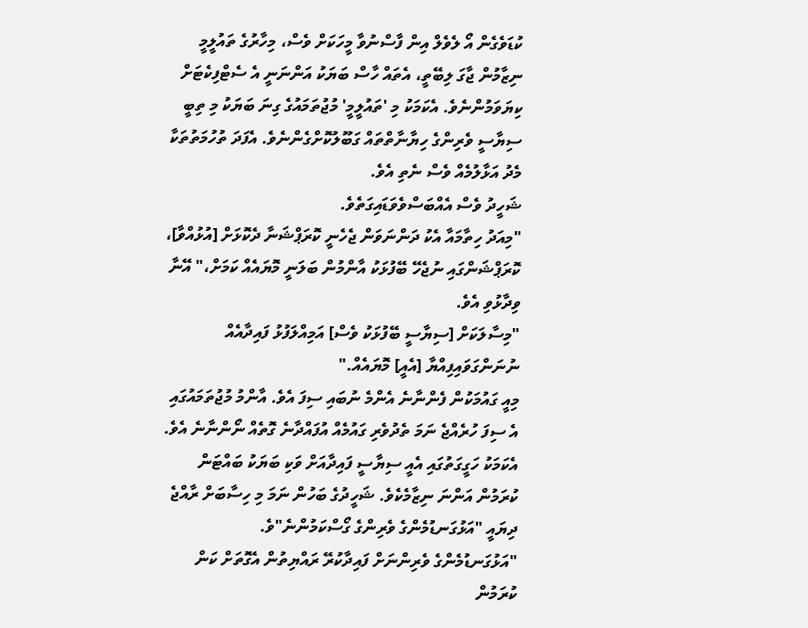ކުޑަވެގެން އޯ ލެވެލް އިން ފާސްނުވާ މީހަކަށް ވެސް، މިހާރުގެ ތައުލީމީ ނިޒާމުން ޖާގަ ލިބޭތީ، އެތައް ހާސް ބަޔަކު އަންނަނީ އެ ސެޓްފިކެޓަށް ކިޔަވަމުންނެވެ. އެކަމަކު މި 'ތައުލީމީ' މުޖުތަމައުގެ ގިނަ ބަޔަކު މި ތިބީ ސިޔާސީ ވެރިންގެ ހިޔާނާތްތައް ގަބޫލުކޮށްގެންނެވެ. އެފަދަ ތުހުމަތުތަކާ މެދު އަޅާލުމެއް ވެސް ނެތި އެވެ.
ޝަހީދު ވެސް އެއްބަސްވެވަޑައިގަތެވެ.
"މިއަދު ހިތާމައާ އެކު ދަންނަވަން ޖެހެނީ ކޮރަޕްޝަނާ ދެކޮޅަށް [އުޅުއްވާ]، ކޮރަޕްޝަންގައި ނުޖެހޭ ބޭފުޅަކު އާންމުން ބަލަނީ މޮޔައެއް ކަމަށް،" އޭނާ ވިދާޅުވި އެވެ.
"މިސާލަކަށް [ސިޔާސީ ބޭފުޅަކު ވެސް] އަމިއްލަފުޅު ފައިދާއެއް ނުނަންގަވައިފިއްޔާ [އެއީ] މޮޔައެއް."
މިއީ ގައުމަކުން ފެންނާނެ އެންމެ ނުބައި ސިފަ އެވެ. އާންމު މުޖުތަމައުގައި އެ ސިފަ ހުރެއްޖެ ނަމަ ތެދުވެރި ގައުމެއް އުފައްދާނެ ގޮތެއް ނޯންނާނެ އެވެ. އެކަމަކު ހަގީގަތުގައި އެއީ ސިޔާސީ ފައިދާއަށް ވަކި ބަޔަކު ބައްޓަން ކުރަމުން އަންނަ ނިޒާމެކެވެ. ޝަހީދުގެ ބަހުން ނަމަ މި ހިސާބަށް ރާއްޖެ ދިޔައީ "އަޅުގަނޑުމެންގެ ވެރިންގެ ގޯސްކަމުންނެ"ވެ.
"އަޅުގަނޑުމެންގެ ވެރިންނަށް ފައިދާކުރޭ ރައްޔިތުން އެގޮތަށް ކަން ކުރަމުން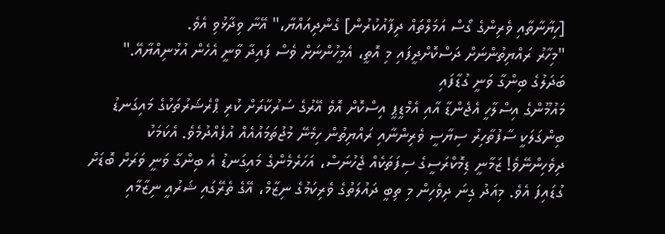[ހިޔާނާތާއި ވެރިންގެ ގޯސް އަމަލްތައް ދިފާއުކުރުން] ގެންދިއައްޔާ،" އޭނާ ވިދާޅުވި އެވެ.
"މިހާރު ރައްޔިތުންނަށް ދަސްކޮށްދީފައި މި އޮތީ، އެމީހުންނަށް ވެސް ފައިދާ ވާނީ އެހެން އުޅުނިއްޔާއޭ."
ބަދަލުގެ ބިންގާ ވަނީ ގުޑާފައި
މައުމޫންގެ އިސްލާހީ އެޖެންޑާ އާއި އެމްޑީޕީ އިސްކޮށް އޮވެ އޭރުގެ ސަރުކާރަށް ކުރި ޕްރެޝަރުތަކުގެ މައިގަނޑު ބިންގަލަކީ ސާފުތާހިރު ސިޔާސީ ވެރިންނާއި ރައްޔިތުން ހިމެނޭ މުޖުތަމައުއެއް އުފެއްދުމެވެ. އެކަމަކު ދިވެހިންނޭވެ! ޒަމާނީ ޑިމޮކްރަސީގެ ސިފަތަކެއް ޖެހުނަސް، އަހަރެމެންގެ މައިގަނޑު އެ ބިންގާ ވަނީ ވަރަށް ބޮޑަށް ގުޑައިފަ އެވެ. މިއަދު ގިނަ ދިވެހިން މި ތިބީ ދައުލަތުގެ ވެރިކަމުގެ ނިޒާމް، އޭގެ ތެރޭގައި ޝަރުއީ ނިޒާމާއި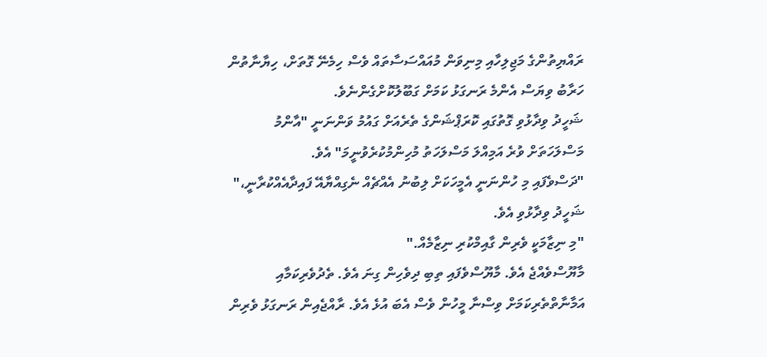ރައްޔިތުންގެ މަޖިލިހާއި މިނިވަން މުއައްސަސާތައް ވެސް ހިމެނޭ ގޮތަށް، ހިޔާނާތުން ހަރާބު ވިޔަސް އެންމެ ރަނގަޅު ކަމަށް ގަބޫލުކޮށްގެންނެވެ.
ޝަހީދު ވިދާޅުވި ގޮތުގައި ކޮރަޕްޝަންގެ ތެރެއަށް ގައުމު ވަންނަނީ "އާންމު މަސްލަހަތަށް ވުރެ އަމިއްލަ މަސްލަހަތު މުހިންމުކުރެވުނީމަ" އެވެ.
"ދަސްވެފައި މި ހުންނަނީ އެމީހަކަށް ލިބުނު އެއްޗެއް ނެގިއްޔާއޭ ފައިދާއެއްކުރާނީ،" ޝަހީދު ވިދާޅުވި އެވެ.
"މި ނިޒާމަކީ ވެރިން ގާއިމްކުރި ނިޒާމެއް."
މާޔޫސްވެއްޖެ އެވެ. މާޔޫސްވެފައި ތިބި ދިވެހިން ގިނަ އެވެ. ތެދުވެރިކަމާއި އަމާނާތްތެރިކަމަށް ވިސްނާ މީހުން ވެސް އެބަ އުޅެ އެވެ. ރާއްޖެއިން ރަނގަޅު ވެރިން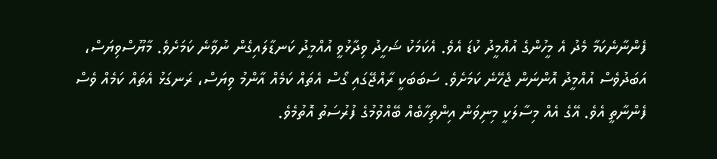ފެންނާނެކަމާ މެދު އެ މީހުންގެ އުއްމީދު ކުޑަ އެވެ. އެކަމަކު ޝަހީދު ވިދާޅުވީ އުއްމީދު ކަނޑާލައިގެން ނުވާނެ ކަމަށެވެ. މާޔޫސްވިޔަސް، އަބަދުވެސް އުއްމީދު އޮންނަން ޖެހޭނެ ކަމަށެވެ. ސަބަބަކީ ރާއްޖޭގައި ގޯސް އެތައް ކަމެއް އާންމު ވިޔަސް، ރަނގަޅު އެތައް ކަމެއް ވެސް ފެންނާތީ އެވެ. އޭގެ އެއް މިސާލަކީ މިނިވަން އިންތިހާބެއް ބޭއްވުމުގެ ފުރުސަތު އޮތުމެވެ.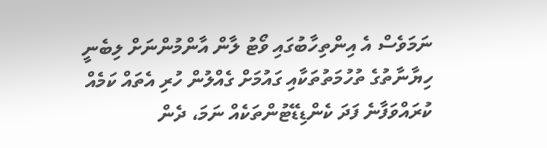ނަމަވެސް އެ އިންތިހާބުގައި ވޯޓު ލާން އާންމުންނަށް ލިބެނީ ހިޔާނާތުގެ ތުހުމަތުތަކާއި ގައުމަށް ގެއްލުން ހުރި އެތައް ކަމެއް ކުރައްވަފާނެ ފަދަ ކެންޑިޑޭޓުންތަކެއް ނަމަ، ދެން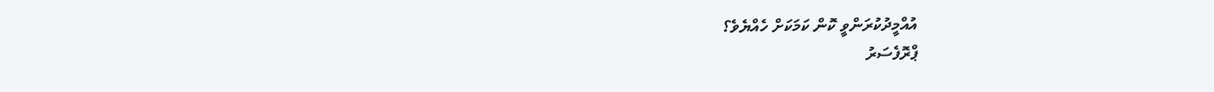އުއްމީދުކުރަންވީ ކޮން ކަމަކަށް ހެއްޔެވެ؟
ޕްރޮފެސަރު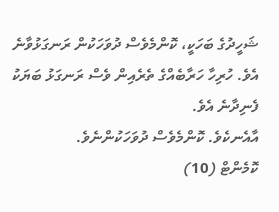ޝަހީދުގެ ބަހަކީ، ކޮންމެވެސް ދުވަހަކުން ރަނގަޅުވާނެ އެވެ. ހުރިހާ ހަރާބެއްގެ ތެރެއިން ވެސް ރަނގަޅު ބަޔަކު ފެނިދާނެ އެވެ.
އާއެނކެވެ. ކޮންމެވެސް ދުވަހަކުންނެވެ.
ކޮމެންޓް (10)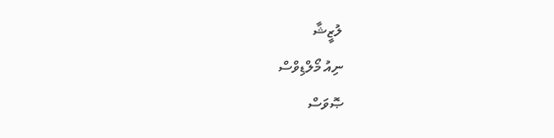ލުޒީޝާ
ނިއު މޯލްޑިވްސް
ޞޮވަސް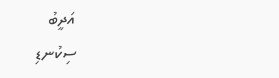އަދީބު
ސިކުނޑި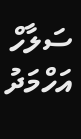ސަލާހް އަހްމަދު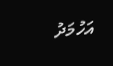އަހުމަދު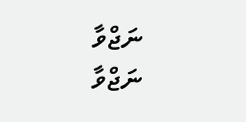ނަޖްވާ
ނަޖްވާ